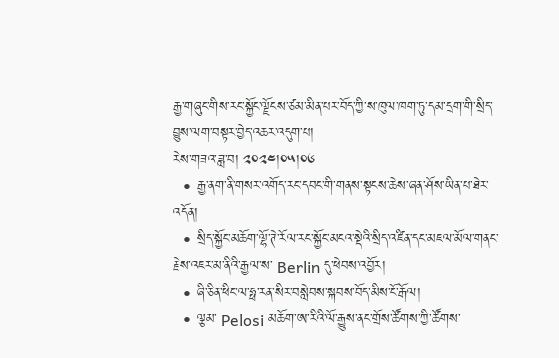རྒྱ་གཞུང་གིས་རང་སྐྱོང་ལྗོངས་ཙམ་མིན་པར་བོད་ཀྱི་ས་ཁུལ་ཁག་ཏུ་དམ་དྲག་གི་སྲིད་བྱུས་ལག་བསྟར་བྱེད་འཆར་འདུག་པ།
རེས་གཟའ་ཟླ་བ། ༢༠༢༤།༠༥།༠༦
  • རྒྱ་ནག་ནི་གསར་འགོད་རང་དབང་གི་གནས་སྟངས་ཆེས་ཞན་ཤོས་ཡིན་པ་ཐེར་འདོན།
  • སྲིད་སྐྱོང་མཆོག་ལྷོ་ཊེ་རོལ་རང་སྐྱོང་མངའ་སྡེའི་སྲིད་འཛིན་དང་མཇལ་མོལ་གནང་རྗེས་འཇར་མ་ནིའི་རྒྱལ་ས་ Berlin དུ་ཕེབས་འབྱོར།
  • ཞི་ཅིན་ཕིང་ལ་ཧྥ་རན་སིར་བསླེབས་སྐབས་བོད་མིས་ངོ་རྒོལ།
  • ལྕམ་ Pelosi མཆོག་ཨ་རིའི་ལོ་རྒྱུས་ནང་གྲོས་ཚོགས་ཀྱི་ཚོགས་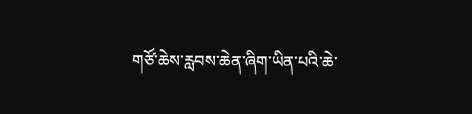གཙོ་ཆེས་རླབས་ཆེན་ཞིག་ཡིན་པའི་ཆེ་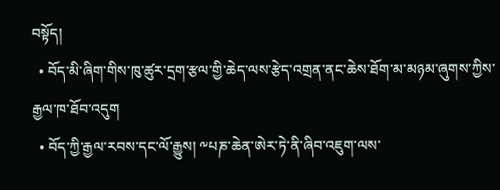བསྟོད།
  • བོད་མི་ཞིག་གིས་ཁུ་ཚུར་དྲག་རྩལ་གྱི་ཆེད་ལས་རྩེད་འགྲན་ནང་ཆེས་ཐོག་མ་མཉམ་ཞུགས་ཀྱིས་རྒྱལ་ཁ་ཐོབ་འདུག
  • བོད་ཀྱི་རྒྱལ་རབས་དང་ལོ་རྒྱུས། ༸པཎ་ཆེན་ཨེར་ཏེ་ནི་ཞིབ་འཇུག་ལས་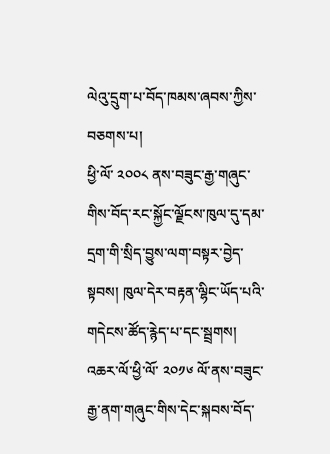ལེའུ་དྲུག་པ་བོད་ཁམས་ཞབས་ཀྱིས་བཅགས་པ།
ཕྱི་ལོ་ ༢༠༠༨ ནས་བཟུང་རྒྱ་གཞུང་གིས་བོད་རང་སྐྱོང་ལྗོངས་ཁུལ་དུ་དམ་དྲག་གི་སྲིད་བྱུས་ལག་བསྟར་བྱེད་སྟབས། ཁུལ་དེར་བརྟན་ལྷིང་ཡོད་པའི་གདེངས་ཚོད་རྙེད་པ་དང་སྦྲགས། འཆར་ལོ་ཕྱི་ལོ་ ༢༠༡༦ ལོ་ནས་བཟུང་རྒྱ་ནག་གཞུང་གིས་དེང་སྐབས་བོད་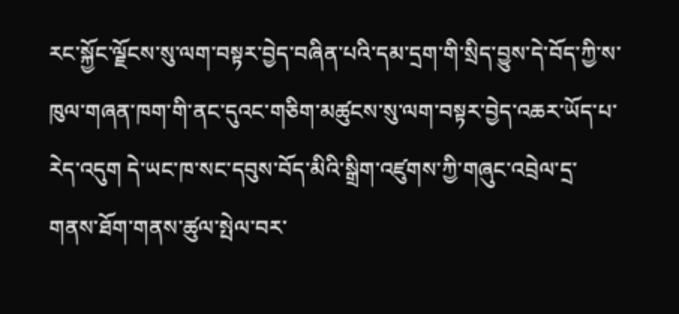རང་སྐྱོང་ལྗོངས་སུ་ལག་བསྟར་བྱེད་བཞིན་པའི་དམ་དྲག་གི་སྲིད་བྱུས་དེ་བོད་ཀྱི་ས་ཁུལ་གཞན་ཁག་གི་ནང་དུའང་གཅིག་མཚུངས་སུ་ལག་བསྟར་བྱེད་འཆར་ཡོད་པ་རེད་འདུག དེ་ཡང་ཁ་སང་དབུས་བོད་མིའི་སྒྲིག་འཛུགས་ཀྱི་གཞུང་འབྲེལ་དྲ་གནས་ཐོག་གནས་ཚུལ་སྤེལ་བར་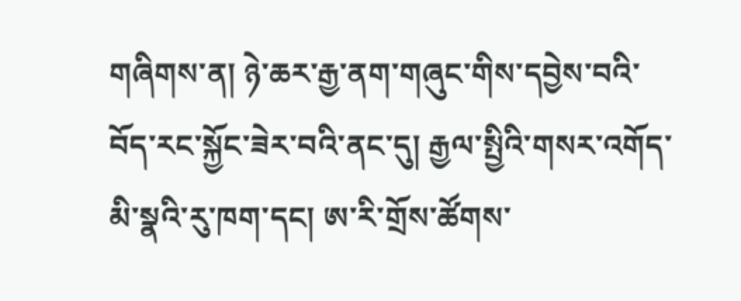གཞིགས་ན། ཉེ་ཆར་རྒྱ་ནག་གཞུང་གིས་དབྱེས་བའི་བོད་རང་སྐྱོང་ཟེར་བའི་ནང་དུ། རྒྱལ་སྤྱིའི་གསར་འགོད་མི་སྣའི་རུ་ཁག་དང། ཨ་རི་གྲོས་ཚོགས་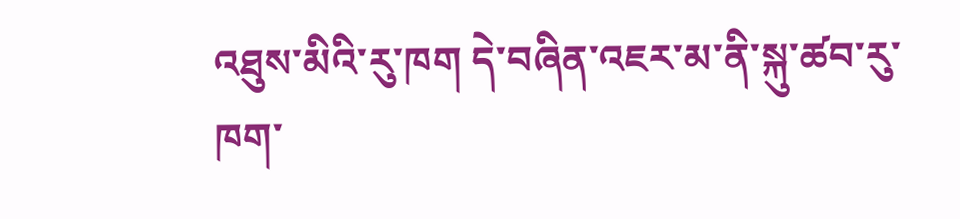འཐུས་མིའི་རུ་ཁག དེ་བཞིན་འཇར་མ་ནི་སྐུ་ཚབ་རུ་ཁག་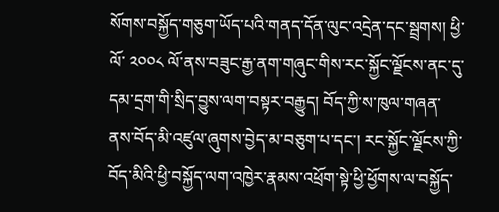སོགས་བསྐྱོད་གཅུག་ཡོད་པའི་གནད་དོན་ལུང་འདྲེན་དང་སྦྲགས། ཕྱི་ལོ་ ༢༠༠༨ ལོ་ནས་བཟུང་རྒྱ་ནག་གཞུང་གིས་རང་སྐྱོང་ལྗོངས་ནང་དུ་དམ་དྲག་གི་སྲིད་བྱུས་ལག་བསྟར་བརྒྱུད། བོད་ཀྱི་ས་ཁུལ་གཞན་ནས་བོད་མི་འཛུལ་ཞུགས་བྱེད་མ་བཅུག་པ་དང་། རང་སྐྱོང་ལྗོངས་ཀྱི་བོད་མིའི་ཕྱི་བསྐྱོད་ལག་འཁྱེར་རྣམས་འཕྲོག་སྟེ་ཕྱི་ཕྱོགས་ལ་བསྐྱོད་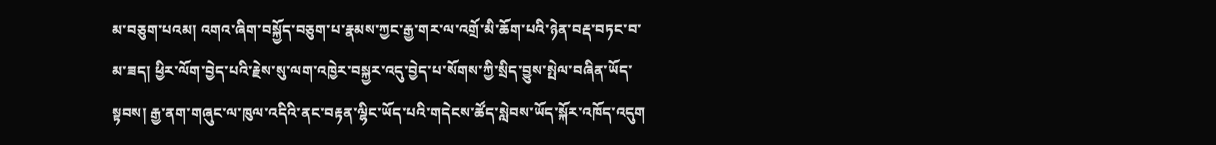མ་བཅུག་པའམ། འགའ་ཞིག་བསྐྱོད་བཅུག་པ་རྣམས་ཀྱང་རྒྱ་གར་ལ་འགྲོ་མི་ཆོག་པའི་ཉེན་བརྡ་བཏང་བ་མ་ཟད། ཕྱིར་ལོག་བྱེད་པའི་རྗེས་སུ་ལག་འཁྱེར་བསྐྱར་འདུ་བྱེད་པ་སོགས་ཀྱི་སྲིད་བྱུས་སྤེལ་བཞིན་ཡོད་སྟབས། རྒྱ་ནག་གཞུང་ལ་ཁུལ་འདིའི་ནང་བརྟན་ལྷིང་ཡོད་པའི་གདེངས་ཚོད་སླེབས་ཡོད་སྐོར་འཁོད་འདུག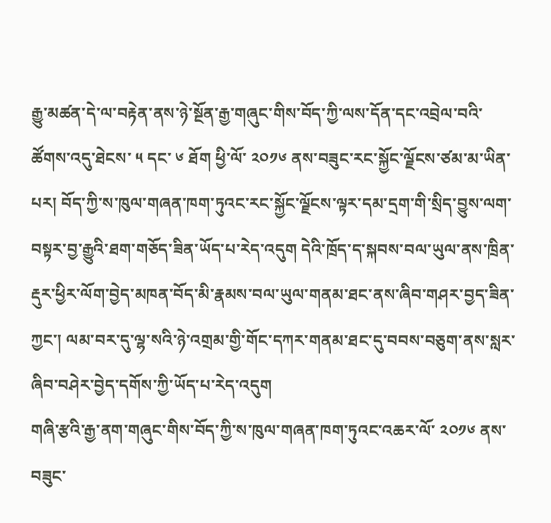རྒྱུ་མཚན་དེ་ལ་བརྟེན་ནས་ཉེ་སྔོན་རྒྱ་གཞུང་གིས་བོད་ཀྱི་ལས་དོན་དང་འབྲེལ་བའི་ཚོགས་འདུ་ཐེངས་ ༥ དང་ ༦ ཐོག ཕྱི་ལོ་ ༢༠༡༦ ནས་བཟུང་རང་སྐྱོང་ལྗོངས་ཙམ་མ་ཡིན་པར། བོད་ཀྱི་ས་ཁུལ་གཞན་ཁག་ཏུའང་རང་སྐྱོང་ལྗོངས་ལྟར་དམ་དྲག་གི་སྲིད་བྱུས་ལག་བསྟར་བྱ་རྒྱུའི་ཐག་གཅོད་ཟིན་ཡོད་པ་རེད་འདུག དེའི་ཁྲོད་ད་སྐབས་བལ་ཡུལ་ནས་ཁྲིན་རྡུར་ཕྱིར་ལོག་བྱེད་མཁན་བོད་མི་རྣམས་བལ་ཡུལ་གནམ་ཐང་ནས་ཞིབ་གཤར་བྱད་ཟིན་ཀྱང་། ལམ་བར་དུ་ལྷ་སའི་ཉེ་འགྲམ་གྱི་གོང་དཀར་གནམ་ཐང་དུ་བབས་བཅུག་ནས་སླར་ཞིབ་བཤེར་བྱེད་དགོས་ཀྱི་ཡོད་པ་རེད་འདུག
གཞི་རྩའི་རྒྱ་ནག་གཞུང་གིས་བོད་ཀྱི་ས་ཁུལ་གཞན་ཁག་ཏུའང་འཆར་ལོ་ ༢༠༡༦ ནས་བཟུང་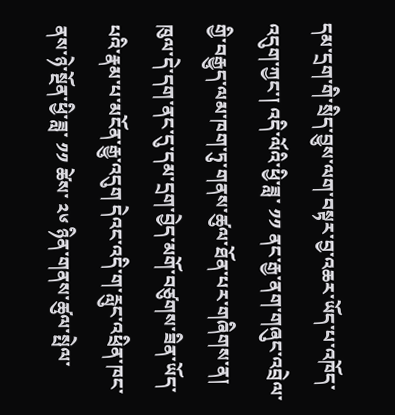དམ་དྲག་གི་སྲིད་བྱུས་ལག་བསྟར་བྱ་འཆར་ཡོད་པ་འཁོད་འདུག་ཀྱང་། འདི་ལོའི་ཕྱི་ཟླ་ ༡༡ ནང་རྒྱ་ནག་གཞུང་འབྲེལ་གྱི་བརྒྱུད་ལམ་ཁག་ཏུ་གནས་ཚུལ་ཐོན་པར་གཞིགས་ན། ཁུལ་དེ་དག་ནང་དུ་དམ་དྲག་བྱེད་མགོ་བཙུགས་ཟིན་ཡོད་པའི་རྣམ་པ་མངོན་རྒྱུ་འདུག དེའང་འདི་ག་རླུང་འཕྲིན་ཁང་ནས་ཉེ་སྔོན་ཕྱི་ཟླ་ ༡༡ ཚེས་ ༢༦ ཉིན་གནས་ཚུལ་སྤེལ་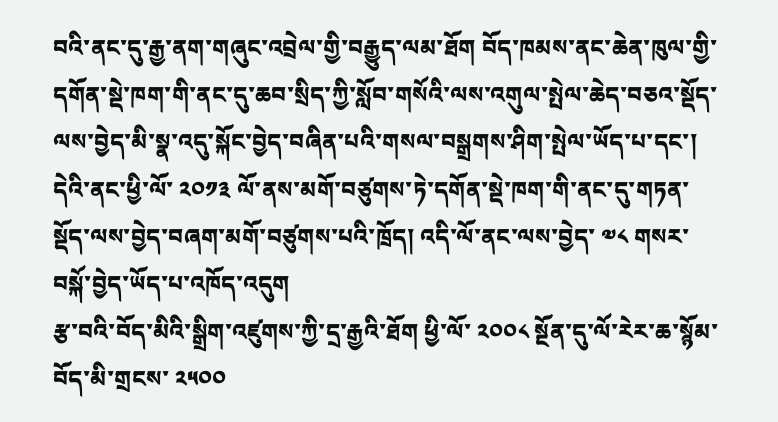བའི་ནང་དུ་རྒྱ་ནག་གཞུང་འབྲེལ་གྱི་བརྒྱུད་ལམ་ཐོག བོད་ཁམས་ནང་ཆེན་ཁུལ་གྱི་དགོན་སྡེ་ཁག་གི་ནང་དུ་ཆབ་སྲིད་ཀྱི་སློབ་གསོའི་ལས་འགུལ་སྤེལ་ཆེད་བཅའ་སྡོད་ལས་བྱེད་མི་སྣ་འདུ་སྐོང་བྱེད་བཞིན་པའི་གསལ་བསྒྲགས་ཤིག་སྤེལ་ཡོད་པ་དང་། དེའི་ནང་ཕྱི་ལོ་ ༢༠༡༣ ལོ་ནས་མགོ་བཙུགས་ཏེ་དགོན་སྡེ་ཁག་གི་ནང་དུ་གཏན་སྡོད་ལས་བྱེད་བཞག་མགོ་བཙུགས་པའི་ཁྲོད། འདི་ལོ་ནང་ལས་བྱེད་ ༧༨ གསར་བསྐོ་བྱེད་ཡོད་པ་འཁོད་འདུག
རྩ་བའི་བོད་མིའི་སྒྲིག་འཛུགས་ཀྱི་དྲ་རྒྱའི་ཐོག ཕྱི་ལོ་ ༢༠༠༨ སྔོན་དུ་ལོ་རེར་ཆ་སྙོམ་བོད་མི་གྲངས་ ༢༥༠༠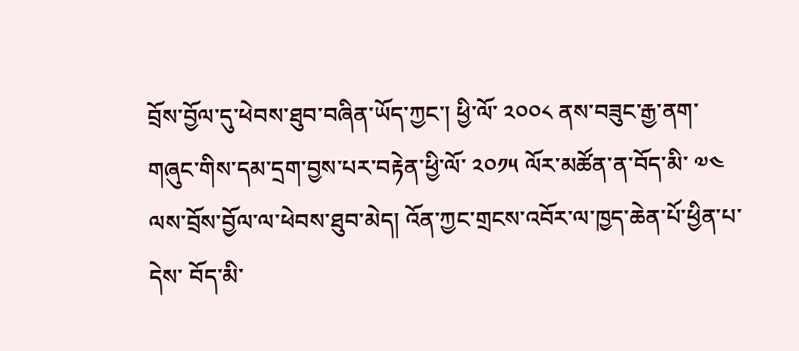བྲོས་བྱོལ་དུ་ཕེབས་ཐུབ་བཞིན་ཡོད་ཀྱང་། ཕྱི་ལོ་ ༢༠༠༨ ནས་བཟུང་རྒྱ་ནག་གཞུང་གིས་དམ་དྲག་བྱས་པར་བརྟེན་ཕྱི་ལོ་ ༢༠༡༥ ལོར་མཚོན་ན་བོད་མི་ ༧༤ ལས་བྲོས་བྱོལ་ལ་ཕེབས་ཐུབ་མེད། འོན་ཀྱང་གྲངས་འབོར་ལ་ཁྱད་ཆེན་པོ་ཕྱིན་པ་དེས་ བོད་མི་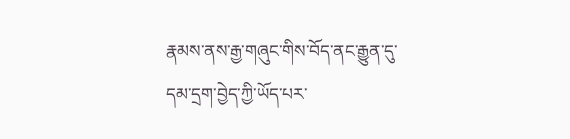རྣམས་ནས་རྒྱ་གཞུང་གིས་བོད་ནང་རྒྱུན་དུ་དམ་དྲག་བྱེད་ཀྱི་ཡོད་པར་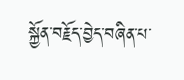སྐྱོན་བརྗོད་བྱེད་བཞིན་པ་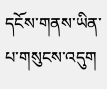དངོས་གནས་ཡིན་པ་གསུངས་འདུག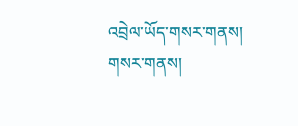འབྲེལ་ཡོད་གསར་གནས།
གསར་གནས།